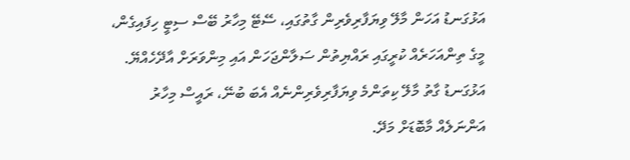އަޅުގަނޑު އަހަން މާލޭ ވިޔަފާރިވެރިން ގާތުގައި، ސޭޓޭ މިހާރު ބޭސް ސިޓީ ހިފައިގެން، މީގެ ތިންއަހަރެއް ކުރީގައި ރައްޔިތުން ސަލާންޖަހަން އައި މިންވަރަށް އާދޭހެއްޔޭ. އަޅުގަނޑު ގާތު މާލޭ ކިތަންމެ ވިޔަފާރިވެރިންނެއް އެބަ ބުނޭ، ރައީސް މިހާރު އަންނަލެއް މާބޮޑަށް މަދޭ.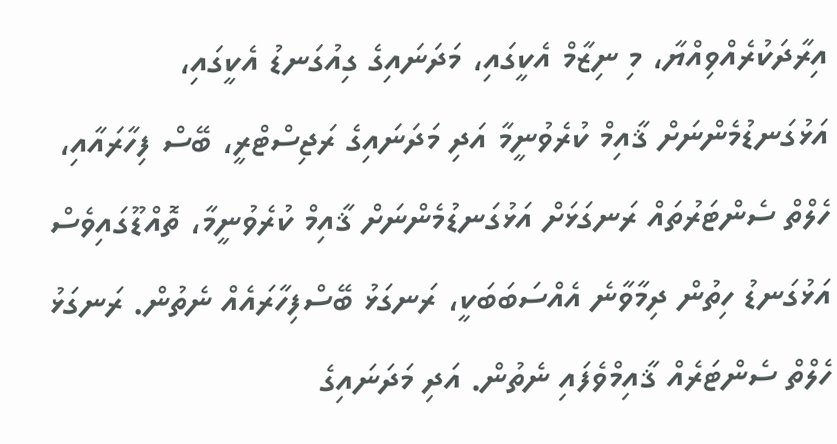އިރާދަކުރެއްވިއްޔާ، މި ނިޒާމް އެކީގައި، މަދަނައިގެ ގިއުގަނޑު އެކީގައި، އަޅުގަނޑުމެންނަށް ޤާއިމް ކުރެވުނީމާ އަދި މަދަނައިގެ ރަޖިސްޓްރީ، ބޭސް ފިހާރައާއި، ހެލްތް ސެންޓަރުތައް ރަނގަޅަށް އަޅުގަނޑުމެންނަށް ޤާއިމް ކުރެވުނީމާ، ތޮއްޑޫގައިވެސް އަޅުގަނޑު ހިތުން ދިމާވާނެ އެއްސަބަބަކީ، ރަނގަޅު ބޭސްފިހާރައެއް ނެތުން. ރަނގަޅު ހެލްތް ސެންޓަރެއް ޤާއިމްވެފައި ނެތުން. އަދި މަދަނައިގެ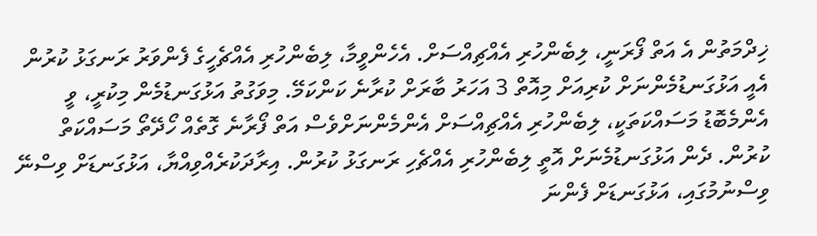ޚިދްމަތުން އެ އަތް ފޯރަނީ، ލިބެންހުރި އެއްޗިއްސަށް. އެހެންވީމާ، ލިބެންހުރި އެއްޗެހީގެ ފެންވަރު ރަނގަޅު ކުރުން އެއީ އަޅުގަނޑުމެންނަށް ކުރިއަށް މިއޮތް 3 އަހަރު ބާރަށް ކުރާނެ ކަންކަމޭ. މިވަގުތު އަޅުގަނޑުމެން މިކުރީ، ވީ އެންމެބޮޑު މަސައްކަތަކީ، ލިބެންހުރި އެއްޗިއްސަށް އެންމެންނަށްވެސް އަތް ފޯރާނެ ގޮތެއް ހޯދޭތޯ މަސައްކަތް ކުރުން. ދެން އަޅުގަނޑުމެނަށް އޮތީ ލިބެންހުރި އެއްޗެހި ރަނގަޅު ކުރުން. އިރާދަކުރެއްވިއްޔާ، އަޅުގަނޑަށް ވިސްނޭ ވިސްނުމުގައި، އަޅުގަނޑަށް ފެންނަ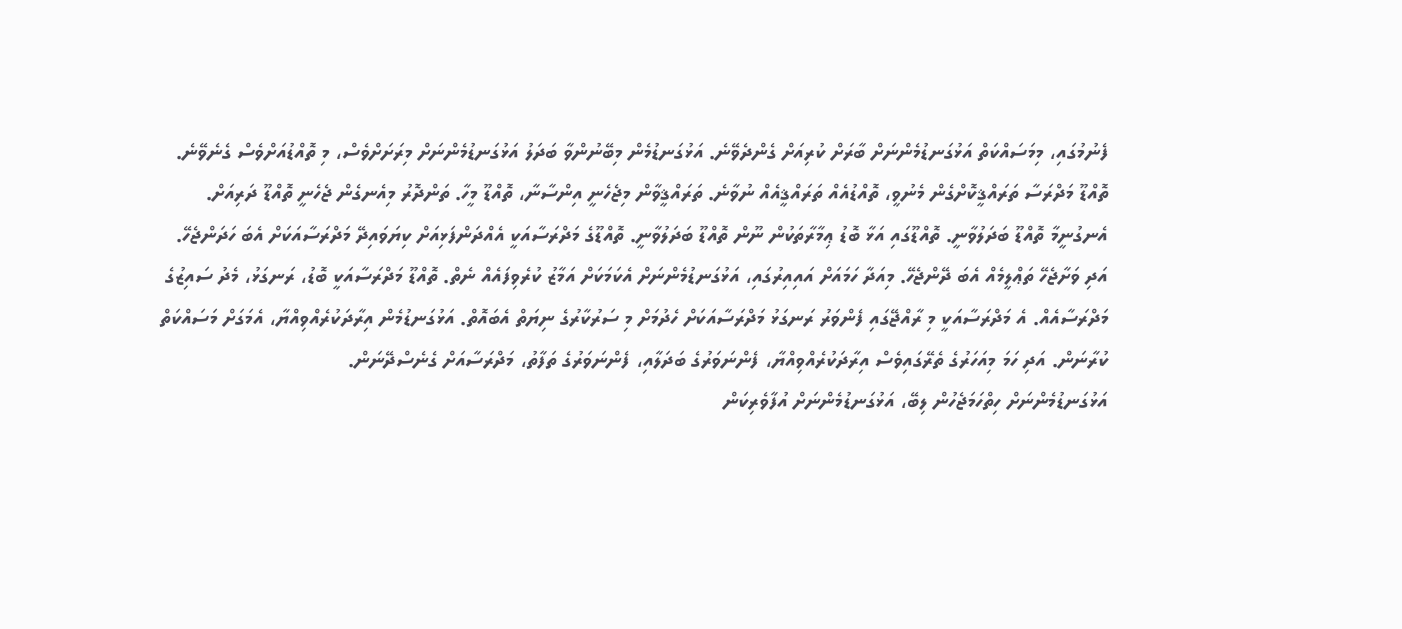ފެނުމުގައި، މިމަސައްކަތް އަޅުގަނޑުމެންނަށް ބާރަށް ކުރިއަށް ގެންދެވޭނެ. އަޅުގަނޑުމެން މިބޭނުންވާ ބަދަލު އަޅުގަނޑުމެންނަށް މިރަށަށްވެސް، މި ތޮއްޑުއަށްވެސް ގެނެވޭނެ.
ތޮއްޑޫ މަދްރަސާ ތަރައްޤީކޮށްގެން މެނުވީ، ތޮއްޑުއެއް ތަރައްޤީއެއް ނުވާނެ. ތަރައްޤީވާން މިޖެހެނީ އިންސާނާ، ތޮއްޑޫ މީހާ. ތަންދޮރު މިއެނގެން ޖެހެނީ ތޮއްޑޫ ދަރިއަށް. އެނގުނީމާ ތޮއްޑޫ ބަދަލުވާނީ. ތޮއްޑޫގައި އަޅާ ބޮޑު ޢިމާރާތަކުން ނޫން ތޮއްޑޫ ބަދަލުވާނީ. ތޮއްޑޫގެ މަދްރަސާއަކީ އެއްދަންފަޅިއަށް ކިޔަވައިދޭ މަދްރަސާއަކަށް އެބަ ހަދަންޖެހޭ. އަދި ވަށާޖެހޭ ތަޢްލީމެއް އެބަ ދޭންޖެހޭ. މިއަދާ ހަމައަށް އައިއިރުގައި، އަޅުގަނޑުމެންނަށް އެކަމަކަށް އަމާޒު ކުރެވިފައެއް ނެތް. ތޮއްޑޫ މަދްރަސާއަކީ ބޮޑު، ރަނގަޅު، މެދު ސައިޒުގެ މަދްރަސާއެއް. އެ މަދްރަސާއަކީ މި ރާއްޖޭގައި ފެންވަރު ރަނގަޅު މަދްރަސާއަކަށް ހެދުމަށް މި ސަރުކާރުގެ ނިޔަތް އެބައޮތް. އަޅުގަނޑުމެން އިރާދަކުރެއްވިއްޔާ، އެމަގަށް މަސައްކަތް ކުރާނަން. އަދި ހަމަ މިއަހަރުގެ ތެރޭގައިވެސް އިރާދަކުރެއްވިއްޔާ، ފެންނަވަރުގެ ބަދަލާއި، ފެންނަވަރުގެ ތަފާތު، މަދްރަސާއަށް ގެނެސްދޭނަން.
އަޅުގަނޑުމެންނަށް ހިތްހަމަޖެހުން ލިބޭ، އަޅުގަނޑުމެންނަށް އުފާވެރިކަން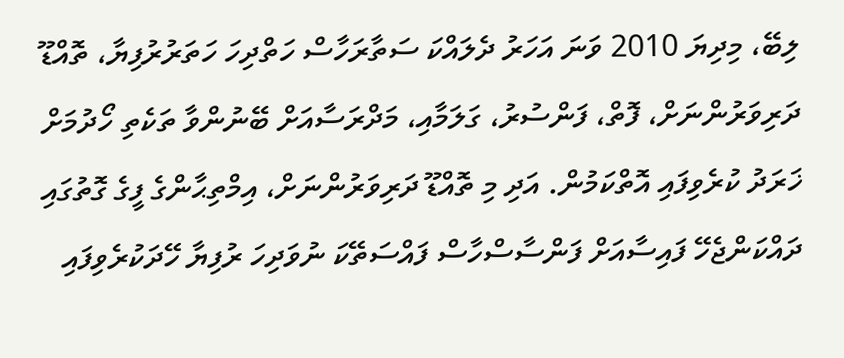ލިބޭ، މިދިޔަ 2010 ވަނަ އަހަރު ދެލައްކަ ސަތާރަހާސް ހަތްދިހަ ހަތަރުރުފިޔާ، ތޮއްޑޫ ދަރިވަރުންނަށް، ފޮތް، ފަންސުރު، ގަލަމާއި، މަދްރަސާއަށް ބޭނުންވާ ތަކެތި ހޯދުމަށް ޚަރަދު ކުރެވިފައި އޮތްކަމުން. އަދި މި ތޮއްޑޫ ދަރިވަރުންނަށް، އިމްތިޙާންގެ ފީގެ ގޮތުގައި ދައްކަންޖެހޭ ފައިސާއަށް ފަންސާސްހާސް ފައްސަތޭކަ ނުވަދިހަ ރުފިޔާ ހޭދަކުރެވިފައި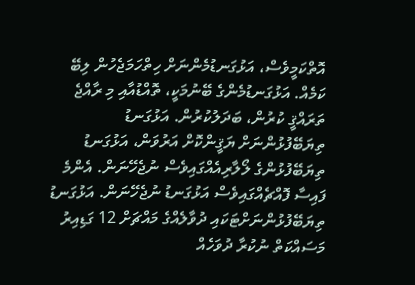އޮތްކަމީވެސް، އަޅުގަނޑުމެންނަށް ހިތްހަމަޖެހުން ލިބޭ ކަމެއް. އަޅުގަނޑުމެންގެ ބޭނުމަކީ، ތޮއްޑުއާއި މި ރާއްޖެ ތަރައްޤީ ކުރުން، ބަދަލުކުރުން. އަޅުގަނޑު ތިޔަބޭފުޅުންނަށް ޔަޤީންކޮށް އަރުވަން، އަޅުގަނޑު ތިޔަބޭފުޅުންގެ ލޯލާރިއެއްގައިވެސް ނުޖެހޭނަން. އެންމެ ފައިސާ ފޮއްޗެއްގައިވެސް އަޅުގަނޑު ނުޖެހޭނަން. އަޅުގަނޑު ތިޔަބޭފުޅުންނަށްޓަކައި ދުވާލެއްގެ މައްޗަށް 12 ގަޑިއިރު މަސައްކަތް ނުކުރާ ދުވަހެއް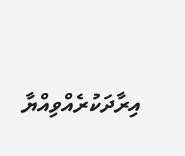އިރާދަކުރެއްވިއްޔާ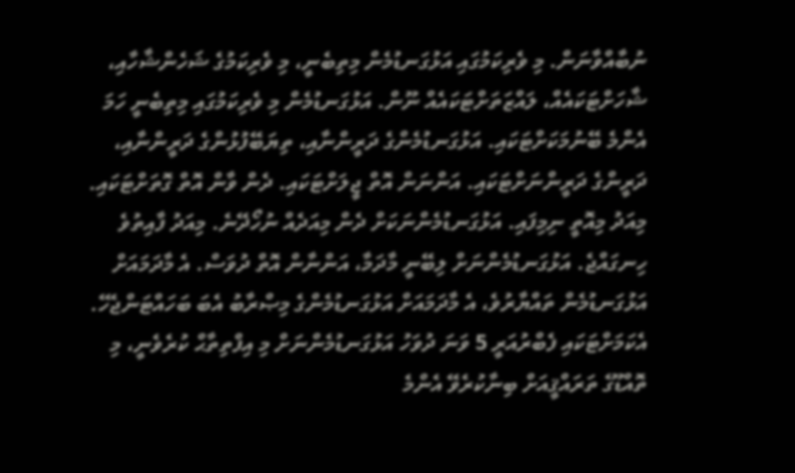ނުބާއްވާނަން. މި ވެރިކަމުގައި އަޅުގަނޑުމެން މިތިބެނީ، މި ވެރިކަމުގެ ޝަހެންޝާހާއި، ޝާހަށްޓަކައެއް، ލައްޒަތަށްޓަކައެއް ނޫން. އަޅުގަނޑުމެން މި ވެރިކަމުގައި މިތިބެނީ ހަމަ އެންމެ ބޭނުމަކަށްޓަކައި. އަޅުގަނޑުމެންގެ ދަރީންނާއި، ތިޔަބޭފުޅުންގެ ދަރީންނާއި، ދަރީންގެ ދަރީންނަށްޓަކައި. އަންނަން އޮތް ޖީލަށްޓަކައި. ދެން ވާން އޮތް ގޮތަށްޓަކައި. މިއަދު މިއޮތީ ނިމިފައި. އަޅުގަނޑުމެންނަކަށް ދެން މިއަދެއް ނުހޯދޭނެ. މިއަދު ފާއިތުވެ ހިނގައްޖެ. އަޅުގަނޑުމެންނަށް ލިބޭނީ މާދަމާ، އަންނާން އޮތް ދުވަސް. އެ މާދަމައަށް އަޅުގަނޑުމެން ތައްޔާރުވެ، އެ މާދަމައަށް އަޅުގަނޑުމެންގެ މިޞްރާބު އެބަ ބަހައްޓަންޖެހޭ.
އެކަމަށްޓަކައި ފެބްރުއަރީ 5 ވަނަ ދުވަހު އަޅުގަނޑުމެންނަށް މި އިފްތިތާޙް ކުރެވެނީ، މި ތޮއްޑޫގެ ތަރައްޤީއަށް ބިނާކުރެވޭ އެންމެ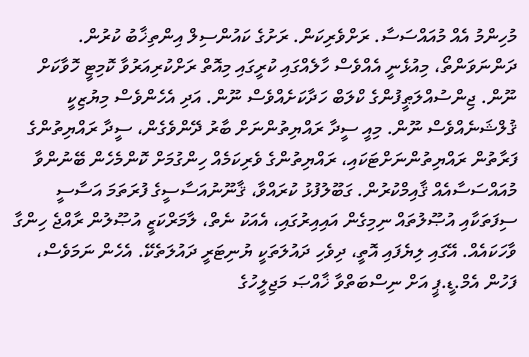މުހިންމު އެއް މުއައްސަސާ. ރަށްވެރިކަން. ރަށުގެ ކައުންސިލް އިންތިޚާބު ކުރުން. ދަންނަވަންތޯ، މިއުޅެނީ އެއްވެސް ހާލެއްގައި ކުރީގައި މިއޮތް ރަށްކުރިއަރުވާ ކޮމިޓީ ހޮވާކަށް ނޫން. ޖިންސުއްލަޠީފުންގެ ކްލަބް ހަދާކަށެއްވެސް ނޫން. އަދި އެހެންވެސް މިޔުޒިކީ ޤުލްޝަނެއްވެސް ނޫން. މިއީ ސީދާ ރައްޔިތުންނަށް ބާރު ދޭންވެގެން، ސީދާ ރައްޔިތުންގެ ފަރާތުން ރައްޔިތުންނަށްޓަކައި، ރައްޔިތުންގެ ވެރިކަމެއް ހިންގުމަށް ކޮންމެހެން ބޭނުންވާ މުއައްސަސާއެއް ޤާއިމްކުރުން. ގަބޫލުފުޅު ކުރައްވާ، ޤާނޫނުއަސާސީގެ ފުރަތަމަ އަސާސީ ސިފަތަކާއި އުޞޫލުތައް ނިމިގެން އައިއިރުގައި، އެއަކު ނެތް، ލާމަރްކަޒީ އުޞޫލުން ރާއްޖެ ހިންގާ ވާހަކައެއް. އޭގައި ލިޔެފައި އޮތީ، ދިވެހި ދައުލަތަކީ ޔުނިޓަރީ ދައުލަތެކޭ. އެހެން ނަމަވެސް، ފަހުން އެމް.ޑީ.ޕީ އަށް ނިސްބަތްވާ ޚާއްޞަ މަޖިލީހުގެ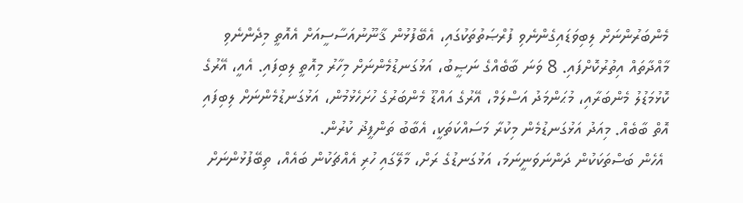މެންބަރުންނަށް ލިބިވަޑައިގެންނެވި ފުރްޞަތުތަކުގައި، އެބޭފުޅުން ޤާނޫނުއަސާސީއަށް އެއޮތީ މިދެންނެވި މާއްދާތައް އިތުރުކޮށްފައި. 8 ވަނަ ބާބެއްގެ ނަޞީބު، އަޅުގަނޑުމެންނަށް މިހާރު މިއޮތީ ލިބިފައި. އެއީ، އޭރުގެ ކޮޅުމަޑުލު މެންބަރާއި، މުޙަންމަދު އަސްލަމް، އޭރުގެ އައްޑޫ މެންބަރުގެ ހުށަހެޅުމުން، އަޅުގަނޑުމެންނަށް ލިބިފައި އޮތް ބާބެއް. މިއަދު އަޅުގަނޑުމެން މިކުރާ މަސައްކަތަކީ، އެބާބު ތަންފީޛު ކުރުން.
 އެހެން ބަސްތަކަކުން ދަންނަވަނީނަމަ، އަޅުގަނޑުގެ ރަށް، މާލޭގައި ހުރި އެއްޗަކުން ބައެއް، ތިބޭފުޅުންނަށް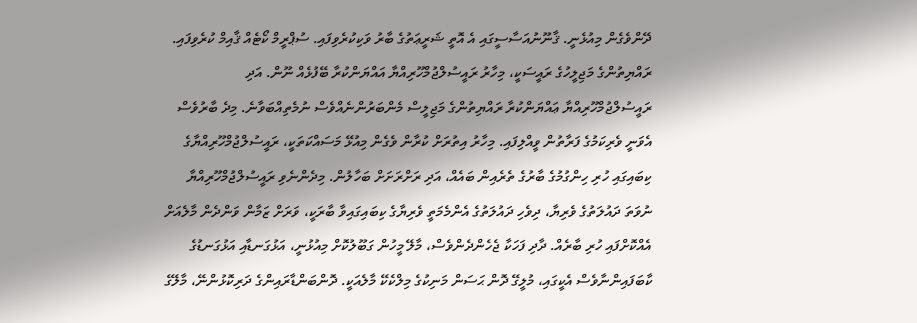ދޭންވެގެން މިއުޅެނީ. ޤާނޫނުއަސާސީގައި އެ އޮތީ ޝަރީޢަތުގެ ބާރު ވަކިކުރެވިފައި. ސުޕްރީމް ކޯޓެއް ޤާއިމް ކުރެވިފައި. ރައްޔިތުންގެ މަޖިލީހުގެ ރައީސަކީ، މިހާރު ރައީސުލްޖުމްހޫރިއްޔާ އައްޔަންކުރާ ބޭފުޅެއް ނޫން. އަދި ރައީސުލްޖުމްހޫރިއްޔާ ޢައްޔަންކުރާ ރައްޔިތުންގެ މަޖިލީސް މެންބަރުންނެއްވެސް ނުމެތިއްބަވާނެ. މިދެ ބާރުވެސް އެވަނީ ވެރިކަމުގެ ފަރާތުން ވީއްލިފައި. މިހާރު އިތުރަށް ކުރާން ވެގެން މިއުޅޭ މަސައްކަތަކީ، ރައީސުލްޖުމްހޫރިއްޔާގެ ކިބައިގައި ހުރި ހިންގުމުގެ ބާރުގެ ތެރެއިން ބައެއް، އަދި ރަށްރަށަށް ބަހާލުން. މިދެންނެވި ރައީސުލްޖުމްހޫރިއްޔާ ނުވަތަ ދައުލަތުގެ ވެރިޔާ، ދިވެހި ދައުލަތުގެ އެންމެމަތީ ވެރިޔާގެ ކިބައިގައިވާ ބާރަކީ، ވަރަށް ޒަމާން ވަންދެން މާލެއަށް އެއްކޮށްފައި ހުރި ބާރެއް. ދާދި ފަހަކާ ޖެހެންދެންވެސް، މާލޭ މީހުން ގަބޫލުކޮށް މިއުޅުނީ، އަޅުގަނޑާއި އަޅުގަނޑުގެ ކާބަފައިންނާވެސް އެކީގައި، މުލީގޭ ދޮން ޙަސަން މަނިކުގެ މިލްކެކޭ މާލެއަކީ. ދޮންބަންޑާރައިންގެ ދަރިކޮޅުންނޭ، މާލޭގެ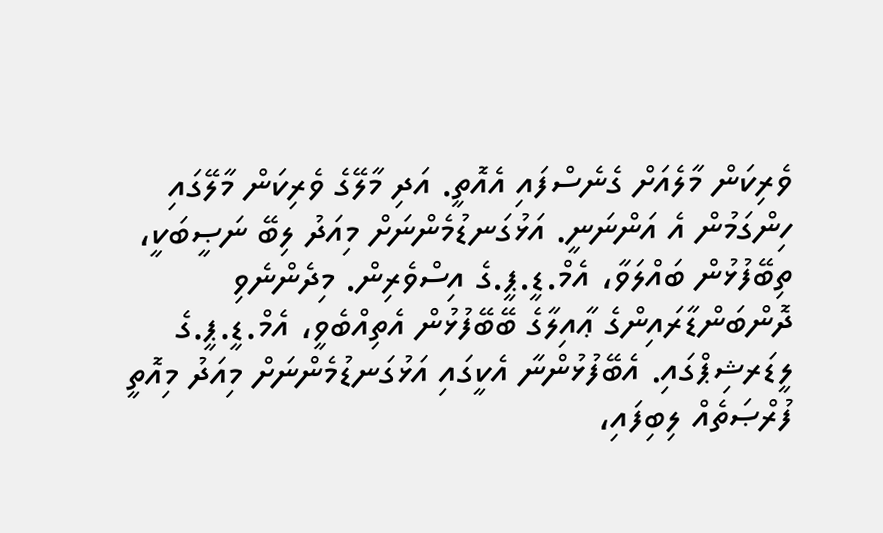ވެރިކަން މާލެއަށް ގެނެސްފައި އެއޮތީ. އަދި މާލޭގެ ވެރިކަން މާލޭގައި ހިންގަމުން އެ އަންނަނީ. އަޅުގަނޑުމެންނަށް މިއަދު ލިބޭ ނަޞީބަކީ، ތިބޭފުޅުން ބައްލަވާ، އެމް.ޑީ.ޕީ.ގެ އިސްވެރިން. މިދެންނެވި ދޮންބަންޑާރައިންގެ ޢާއިލާގެ ބޭބޭފުޅުން އެތިއްބެވީ، އެމް.ޑީ.ޕީ.ގެ ލީޑަރޝިޕްގައި. އެބޭފުޅުންނާ އެކީގައި އަޅުގަނޑުމެންނަށް މިއަދު މިއޮތީ ފުރްޞަތެއް ލިބިފައި،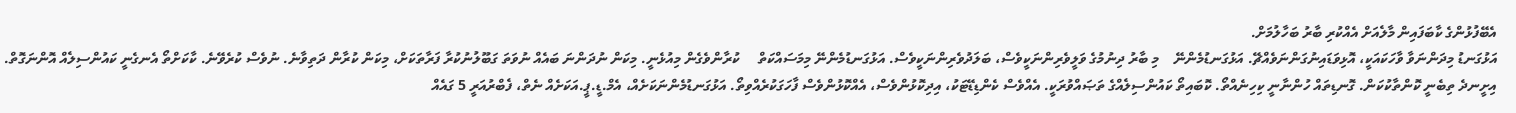އެބޭފުޅުންގެ ކާބަފައިން މާލެއަށް އެއްކުރި ބާރު ބަހާލުމަށް.
އަޅުގަނޑު މިދަންނަވާ ވާހަކައަކީ، އޮޅިވަޑައިނުގަންނަވެއްޗޭ. އަޅުގަނޑުމެންނޭ    މި ބާރު ދިނުމުގެ ވަލީވެރިންނަކީވެސް، ބަލަދުވެރިންނަކީވެސް. އަޅުގަނޑުމެންނޭ މިމަސައްކަތް     ކުރާންވެގެން މިއުޅެނީ. މިކަން ނުދަންނަ ބައެއް ނުވަތަ ގަބޫލުނުކުރާ ފަރާތަކަށް، މިކަން ކުރާން ދަތިވާނެ. ނުވެސް ކުރެވޭނެ. ކާކަށްތޯ އެނގެނީ ކައުންސިލެއް އޮންނަގޮތް. އިށީނދެ ތިބެނީ ކޮންތާކުކަން. ގޮނޑިތައް ހުންނާނީ ކިހިނެއްތޯ. ކޮބައިތޯ ކައުންސިލެއްގެ ތަޞައްވުރަކީ. އެއްވެސް ކެންޑިޑޭޓަކު، އިދިކޮޅުންވެސް، އެއްކޮޅުންވެސް ފާހަގަކުރެއްވިތޯ. އަޅުގަނޑުމެންނަކަށެއް، އެމް.ޑީ.ޕީ.އަކަށެއް ނެތް، ފެބްރުއަރީ 5 ގައެއް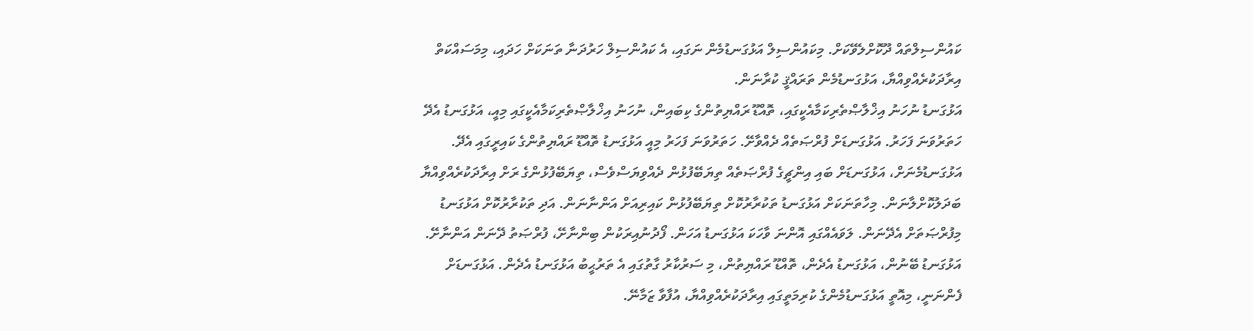ކައުންސިލްތައް ދޫކޮށްލެވޭކަށް. މިކައުންސިލް އަޅުގަނޑުމެން ނަގައި، އެ ކައުންސިލް ހަރުދަނާ ތަނަކަށް ހަދައި، މިމަސައްކަތް އިރާދަކުރެއްވިއްޔާ، އަޅުގަނޑުމެން ތަރައްޤީ ކުރާނަން.
އަޅުގަނޑު ނުހަނު އިޚްލާޞްތެރިކަމާއެކީގައި، ތޮއްޑޫ ރައްޔިތުންގެ ކިބައިން، ނުހަނު އިޚްލާޞްތެރިކަމާއެކީގައި މިއީ، އަޅުގަނޑު އެދޭ ހަތަރުވަނަ ފަހަރު. އަޅުގަނޑަށް ފުރްޞަތެއް ދެއްވާށޭ. ހަތަރުވަނަ ފަހަރު މިއީ އަޅުގަނޑު ތޮއްޑޫ ރައްޔިތުންގެ ކައިރީގައި އެދޭ. އަޅުގަނޑުމެނަށް، އަޅުގަނޑަށް ބައި އިންޗީގެ ފުރްޞަތެއް ތިޔަބޭފުޅުން ދެއްވިޔަސްވެސް، ތިޔަބޭފުޅުންގެ ރަށް އިރާދަކުރެއްވިއްޔާ ބަދަލުކޮށްލާނަން. މިހާތަނަކަށް އަޅުގަނޑު ތަކުރާރުކޮށް ތިޔަބޭފުޅުން ކައިރިއަށް އަންނާނަން. އަދި ތަކުރާރުކޮށް އަޅުގަނޑު މިފުރްޞަތަށް އެދޭނަން. ލަވައެއްގައި އޮންނަ ވާހަކަ އަޅުގަނޑު އަހަން. ފޯދުނުއިރަކުން ބިންނާށޭ، ފުރްޞަތު ދޭނަން އަންނާށޭ.
އަޅުގަނޑު ބޭނުން، އަޅުގަނޑު އެދެން، ތޮއްޑޫ ރައްޔިތުން، މި ސަރުކާރު ގާތުގައި އެ ތަރުޙީބު އަޅުގަނޑު އެދެން. އަޅުގަނޑަށް ފެންނަނީ، މިއޮތީ އަޅުގަނޑުމެންގެ ކުރިމަތީގައި އިރާދަކުރެއްވިއްޔާ، އުފާވާ ޒަމާނޭ.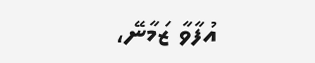އުފާވާ ޒަމާނޭ،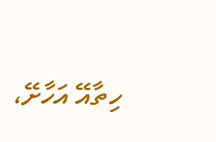ހިތާއޭ އަހާށޭ،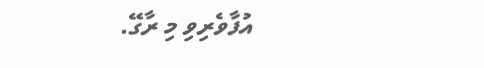އުފާވެރިވި މި ރާގޭ.